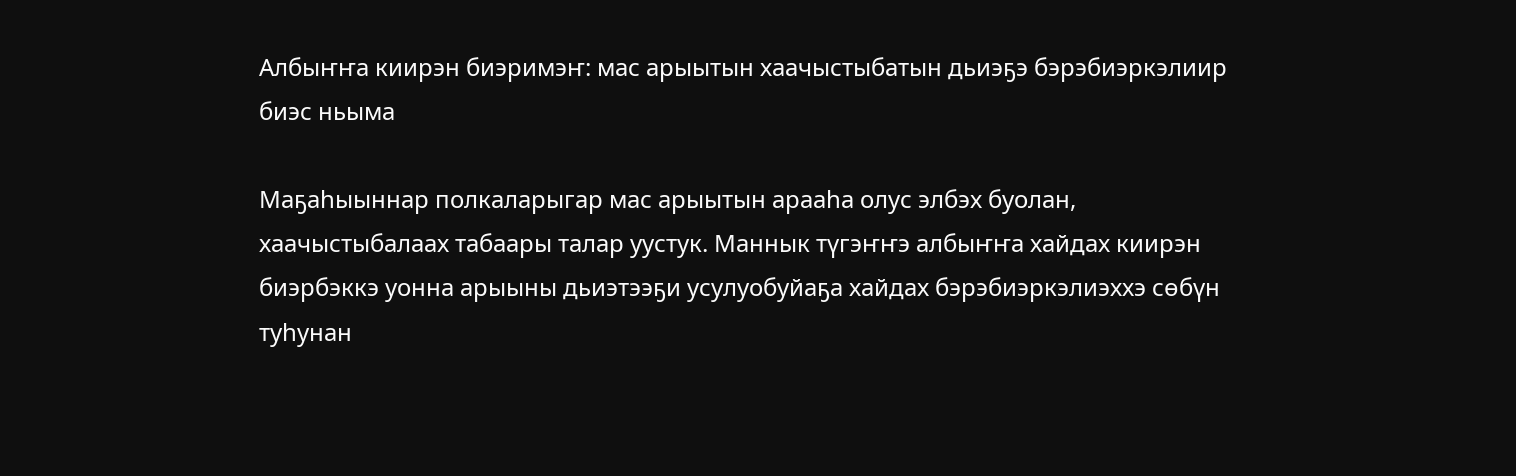Албыҥҥа киирэн биэримэҥ: мас арыытын хаачыстыбатын дьиэҕэ бэрэбиэркэлиир биэс ньыма

Маҕаһыыннар полкаларыгар мас арыытын арааһа олус элбэх буолан, хаачыстыбалаах табаары талар уустук. Маннык түгэҥҥэ албыҥҥа хайдах киирэн биэрбэккэ уонна арыыны дьиэтээҕи усулуобуйаҕа хайдах бэрэбиэркэлиэххэ сөбүн туһунан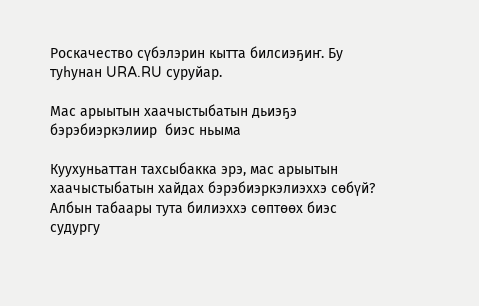Роскачество сүбэлэрин кытта билсиэҕиҥ. Бу туһунан URA.RU суруйар.

Мас арыытын хаачыстыбатын дьиэҕэ бэрэбиэркэлиир  биэс ньыма

Куухуньаттан тахсыбакка эрэ, мас арыытын хаачыстыбатын хайдах бэрэбиэркэлиэххэ сөбүй? Албын табаары тута билиэххэ сөптөөх биэс судургу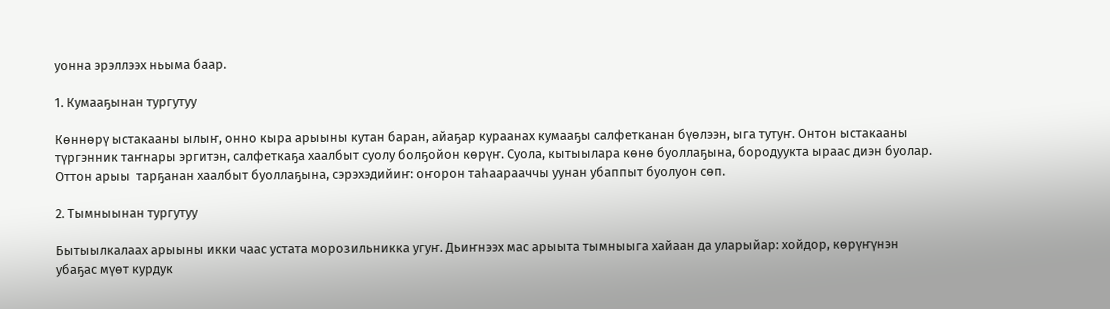уонна эрэллээх ньыма баар.

1. Кумааҕынан тургутуу

Көннөрү ыстакааны ылыҥ, онно кыра арыыны кутан баран, айаҕар кураанах кумааҕы салфетканан бүөлээн, ыга тутуҥ. Онтон ыстакааны түргэнник таҥнары эргитэн, салфеткаҕа хаалбыт суолу болҕойон көрүҥ. Суола, кытыылара көнө буоллаҕына, бородуукта ыраас диэн буолар. Оттон арыы  тарҕанан хаалбыт буоллаҕына, сэрэхэдийиҥ: оҥорон таһаарааччы уунан убаппыт буолуон сөп.

2. Тымныынан тургутуу

Бытыылкалаах арыыны икки чаас устата морозильникка угуҥ. Дьиҥнээх мас арыыта тымныыга хайаан да уларыйар: хойдор, көрүҥүнэн убаҕас мүөт курдук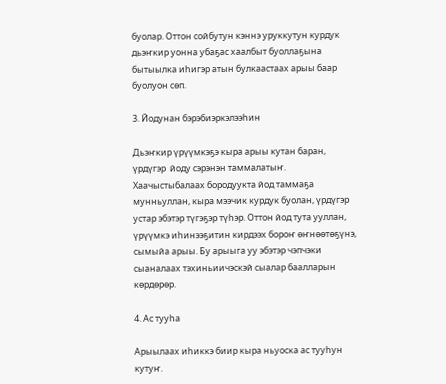буолар. Оттон сойбутун кэннэ уруккутун курдук дьэҥкир уонна убаҕас хаалбыт буоллаҕына бытыылка иһигэр атын булкаастаах арыы баар буолуон сөп.

3. Йодунан бэрэбиэркэлээһин

Дьэҥкир үрүүмкэҕэ кыра арыы кутан баран, үрдүгэр  йоду сэрэнэн таммалатыҥ. Хаачыстыбалаах бородуукта йод таммаҕа мунньуллан, кыра мээчик курдук буолан, үрдүгэр устар эбэтэр түгэҕэр түһэр. Оттон йод тута ууллан, үрүүмкэ иһинээҕитин кирдээх бороҥ өҥнөөтөҕүнэ, сымыйа арыы. Бу арыыга уу эбэтэр чэпчэки сыаналаах тэхиньиичэскэй сыалар баалларын көрдөрөр.

4. Ас тууһа

Арыылаах иһиккэ биир кыра ньуоска ас тууһун кутуҥ.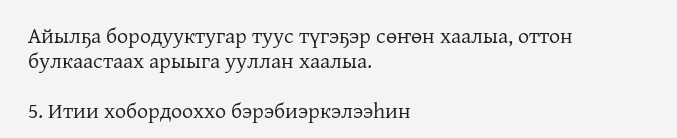Айылҕа бородууктугар туус түгэҕэр сөҥөн хаалыа, оттон булкаастаах арыыга ууллан хаалыа.

5. Итии хобордооххо бэрэбиэркэлээһин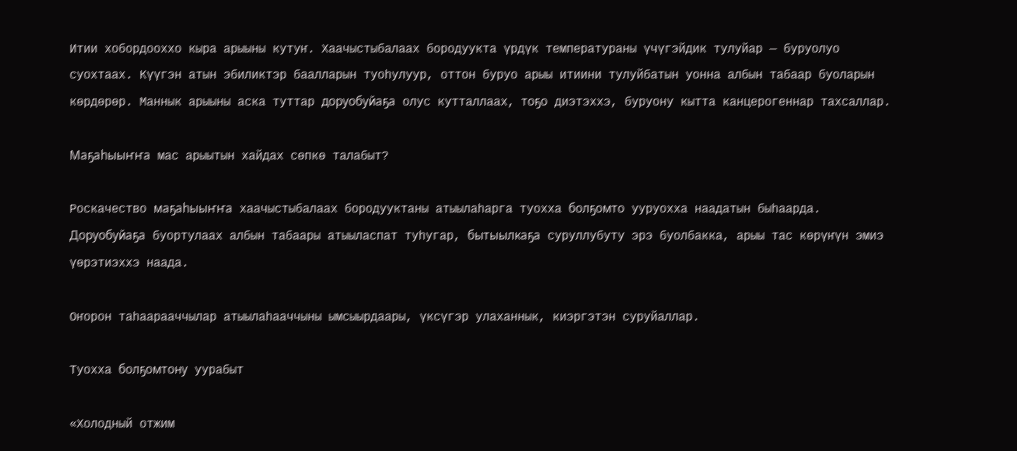Итии хобордооххо кыра арыыны кутуҥ. Хаачыстыбалаах бородуукта үрдүк температураны үчүгэйдик тулуйар — буруолуо суохтаах. Күүгэн атын эбиликтэр баалларын туоһулуур, оттон буруо арыы итиини тулуйбатын уонна албын табаар буоларын көрдөрөр. Маннык арыыны аска туттар доруобуйаҕа олус кутталлаах, тоҕо диэтэххэ, буруону кытта канцерогеннар тахсаллар.

Маҕаһыыҥҥа мас арыытын хайдах сөпкө талабыт?

Роскачество маҕаһыыҥҥа хаачыстыбалаах бородууктаны атыылаһарга туохха болҕомто ууруохха наадатын быһаарда. Доруобуйаҕа буортулаах албын табаары атыыласпат туһугар, бытыылкаҕа суруллубуту эрэ буолбакка, арыы тас көрүҥүн эмиэ үөрэтиэххэ наада.

Оҥорон таһаарааччылар атыылаһааччыны ымсыырдаары, үксүгэр улаханнык, киэргэтэн суруйаллар.

Туохха болҕомтону уурабыт

«Холодный отжим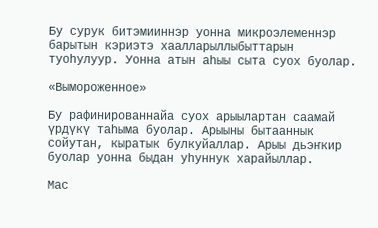Бу сурук битэмииннэр уонна микроэлеменнэр барытын кэриэтэ хаалларыллыбыттарын туоһулуур. Уонна атын аһыы сыта суох буолар.

«Вымороженное»

Бу рафинированнайа суох арыылартан саамай үрдүкү таһыма буолар. Арыыны бытааннык сойутан, кыратык булкуйаллар. Арыы дьэҥкир буолар уонна быдан уһуннук харайыллар.

Мас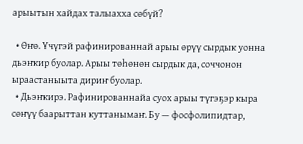арыытын хайдах талыахха сөбүй?

  • Өҥө. Үчүгэй рафинированнай арыы өрүү сырдык уонна дьэҥкир буолар. Арыы төһөнөн сырдык да, соччонон ыраастаныыта дириҥ буолар.
  • Дьэҥкирэ. Рафинированнайа суох арыы түгэҕэр кыра сөҥүү баарыттан куттанымаҥ. Бу — фосфолипидтар,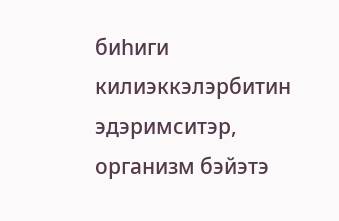биһиги килиэккэлэрбитин эдэримситэр, организм бэйэтэ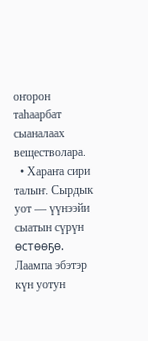оҥорон таһаарбат сыаналаах веществолара.
  • Хараҥа сири талыҥ. Сырдык уот — үүнээйи сыатын сүрүн өстөөҕө. Лаампа эбэтэр күн уотун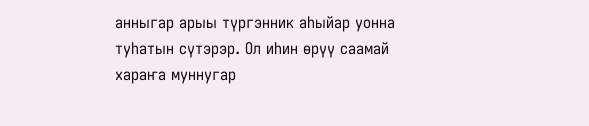анныгар арыы түргэнник аһыйар уонна туһатын сүтэрэр. Ол иһин өрүү саамай хараҥа муннугар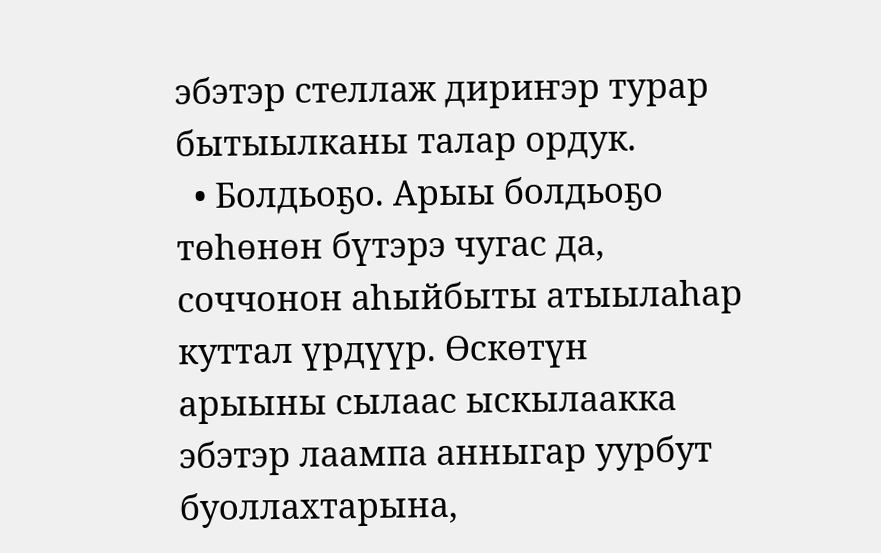эбэтэр стеллаж дириҥэр турар бытыылканы талар ордук.
  • Болдьоҕо. Арыы болдьоҕо төһөнөн бүтэрэ чугас да, соччонон аһыйбыты атыылаһар куттал үрдүүр. Өскөтүн арыыны сылаас ыскылаакка эбэтэр лаампа анныгар уурбут буоллахтарына,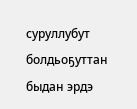суруллубут болдьоҕуттан быдан эрдэ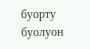буорту буолуон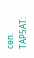сөп.
ТАР5АТ: